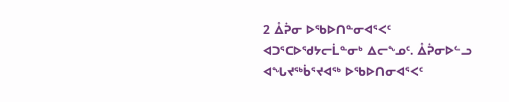2 ᐂᕉᓂ ᐅᖃᐅᑎᓐᓂᐊᕐᐸᑦ ᐊᑐᕐᑕᐅᖁᔭᓕᒫᓐᓂᒃ ᐃᓕᖕᓄᑦ. ᐂᕉᓂᐅᓪᓗ ᐊᖓᔪᖅᑳᕐᔪᐊᖅ ᐅᖃᐅᑎᓂᐊᕐᐸᑦ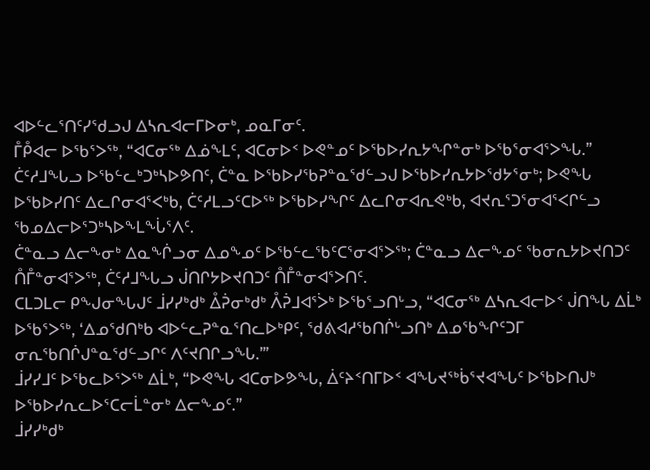ᐊᐅᓪᓚᕐᑎᑦᓯᖁᓗᒍ ᐃᓴᕆᐊᓕᒥᐅᓂᒃ, ᓄᓇᒥᓂᑦ.
ᒤᑬᐊᓕ ᐅᖃᕐᐳᖅ, “ᐊᑕᓂᖅ ᐃᓅᖕᒪᑦ, ᐊᑕᓂᐅᑉ ᐅᕙᓐᓄᑦ ᐅᖃᐅᓯᕆᔭᖏᓐᓂᒃ ᐅᖃᕐᓂᐊᕐᐳᖓ.”
ᑖᑦᓱᒧᖓᓗ ᐅᖃᓪᓚᒃᑐᒃᓴᐅᕗᑎᑦ, ᑖᓐᓇ ᐅᖃᐅᓯᖃᕈᓐᓇᖁᓪᓗᒍ ᐅᖃᐅᓯᕆᔭᐅᖁᔭᕐᓂᒃ; ᐅᕙᖓ ᐅᖃᐅᓯᑎᑦ ᐃᓚᒋᓂᐊᕐᐸᒃᑲ, ᑖᑦᓱᒪᓗᑦᑕᐅᖅ ᐅᖃᐅᓯᖏᑦ ᐃᓚᒋᓂᐊᕆᕙᒃᑲ, ᐊᔪᕆᕐᑐᕐᓂᐊᕐᐸᒋᓪᓗ ᖃᓄᐃᓕᐅᕐᑐᒃᓴᐅᖕᒪᖔᕐᐱᑦ.
ᑖᓐᓇᓗ ᐃᓕᖕᓂᒃ ᐃᓇᖐᓗᓂ ᐃᓄᖕᓄᑦ ᐅᖃᓪᓚᖃᑦᑕᕐᓂᐊᕐᐳᖅ; ᑖᓐᓇᓗ ᐃᓕᖕᓄᑦ ᖃᓂᕆᔭᐅᔪᑎᑐᑦ ᑍᒤᓐᓂᐊᕐᐳᖅ, ᑖᑦᓱᒧᖓᓗ ᒎᑎᒋᔭᐅᔪᑎᑐᑦ ᑍᒤᓐᓂᐊᕐᐳᑎᑦ.
ᑕᒪᑐᒪᓕ ᑭᖑᓂᖓᒍᑦ ᒨᓯᓯᒃᑯᒃ ᐂᕉᓂᒃᑯᒃ ᐰᕉᒧᐊᕐᐴᒃ ᐅᖃᕐᓗᑎᒡᓗ, “ᐊᑕᓂᖅ ᐃᓴᕆᐊᓕᐅᑉ ᒎᑎᖓ ᐃᒫᒃ ᐅᖃᕐᐳᖅ, ‘ᐃᓄᖁᑎᒃᑲ ᐊᐅᓪᓚᕈᓐᓇᕐᑎᓚᐅᒃᑭᑦ, ᖁᕕᐊᓱᖃᑎᒌᒡᓗᑎᒃ ᐃᓄᖃᖏᑦᑐᒥ ᓂᕆᖃᑎᒌᒍᓐᓇᖁᓪᓗᒋᑦ ᐱᑦᔪᑎᒋᓗᖓ.’”
ᒨᓯᓯᒧᑦ ᐅᖃᓚᐅᕐᐳᖅ ᐃᒫᒃ, “ᐅᕙᖓ ᐊᑕᓂᐅᕗᖓ, ᐄᑦᔨᑉᑎᒥᐅᑉ ᐊᖓᔪᖅᑳᕐᔪᐊᖓᑦ ᐅᖃᐅᑎᒍᒃ ᐅᖃᐅᓯᕆᓚᐅᕐᑕᓕᒫᓐᓂᒃ ᐃᓕᖕᓄᑦ.”
ᒨᓯᓯᒃᑯᒃ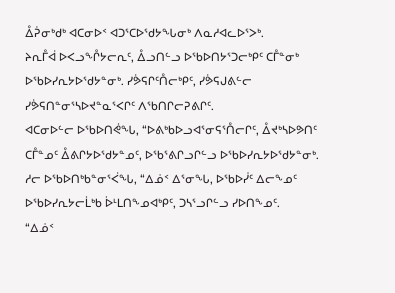ᐂᕉᓂᒃᑯᒃ ᐊᑕᓂᐅᑉ ᐊᑐᕐᑕᐅᖁᔭᖓᓂᒃ ᐱᓇᓱᐊᓚᐅᕐᐳᒃ.
ᔨᕆᒤᐋ ᐅᐸᓗᖕᒊᔭᓕᕆᑦ, ᐂᓗᑎᓪᓗ ᐅᖃᐅᑎᔭᕐᑐᓕᒃᑭᑦ ᑕᒤᓐᓂᒃ ᐅᖃᐅᓯᕆᔭᐅᖁᔭᓐᓂᒃ. ᓯᕘᕋᒋᑦᑍᓕᒃᑭᑦ, ᓯᕘᕋᒍᕕᓪᓕ ᓯᕘᕋᑎᓐᓂᕐᓴᐅᔪᓐᓇᕐᐸᒋᑦ ᐱᖃᑎᒋᓕᕈᕕᒋᑦ.
ᐊᑕᓂᐅᓪᓕ ᐅᖃᐅᑎᕚᖓ, “ᐅᕕᒃᑲᐅᓗᐊᕐᓂᕋᕐᑍᓕᒋᑦ, ᐂᔪᒃᓴᐅᕗᑎᑦ ᑕᒤᓐᓄᑦ ᐂᕕᒋᔭᐅᖁᔭᓐᓄᑦ, ᐅᖃᕐᕕᒋᓗᒋᓪᓗ ᐅᖃᐅᓯᕆᔭᐅᖁᔭᓐᓂᒃ.
ᓱᓕ ᐅᖃᐅᑎᒃᑲᓐᓂᕐᐹᖓ, “ᐃᓅᑉ ᐃᕐᓂᖓ, ᐅᖃᐅᓰᑦ ᐃᓕᖕᓄᑦ ᐅᖃᐅᓯᕆᔭᓕᒫᒃᑲ ᐆᒻᒪᑎᖕᓄᐊᒃᑭᑦ, ᑐᓴᕐᓗᒋᓪᓗ ᓯᐅᑎᖕᓄᑦ.
“ᐃᓅᑉ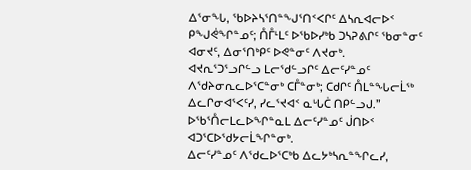ᐃᕐᓂᖓ, ᖃᐅᔨᓴᕐᑎᓐᖑᕐᑎᑉᐸᒋᑦ ᐃᓴᕆᐊᓕᐅᑉ ᑭᖑᕚᖏᓐᓄᑦ; ᑍᒤᒻᒪᑦ ᐅᖃᐅᓯᒃᑲ ᑐᓴᕈᕕᒋᑦ ᖃᓂᓐᓂᑦ ᐊᓂᔪᑦ, ᐃᓂᕐᑎᒃᑭᑦ ᐅᕙᓐᓂᑦ ᐱᔪᓂᒃ.
ᐊᔪᕆᕐᑐᕐᓗᒋᓪᓗ ᒪᓕᖁᓪᓗᒋᑦ ᐃᓕᑦᓯᓐᓄᑦ ᐱᖁᔨᓂᕆᓚᐅᕐᑕᓐᓂᒃ ᑕᒤᓐᓂᒃ; ᑕᑯᒋᑦ ᑍᒪᓐᖓᓕᒫᖅ ᐃᓚᒋᓂᐊᕐᐸᑦᓯ, ᓯᓚᕐᔪᐊᑉ ᓇᒡᒐᑖ ᑎᑭᓪᓗᒍ.”
ᐅᖃᕐᑍᓕᒪᓚᐅᖏᓐᓇᒪ ᐃᓕᑦᓯᓐᓄᑦ ᒎᑎᐅᑉ ᐊᑐᕐᑕᐅᖁᔭᓕᒫᖏᓐᓂᒃ.
ᐃᓕᑦᓯᓐᓄᑦ ᐱᖁᓚᐅᕐᑕᒃᑲ ᐃᓚᔭᒃᓴᕆᓐᖏᓚᓯ,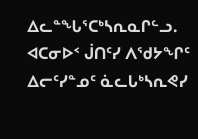ᐃᓚᓐᖓᕐᑕᒃᓴᕆᓇᒋᓪᓗ. ᐊᑕᓂᐅᑉ ᒎᑎᑦᓯ ᐱᖁᔭᖏᑦ ᐃᓕᑦᓯᓐᓄᑦ ᓈᓚᒐᒃᓴᕆᕙᓯ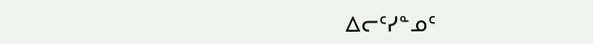ᐃᓕᑦᓯᓐᓄᑦ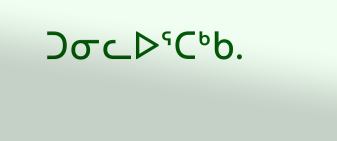ᑐᓂᓚᐅᕐᑕᒃᑲ.